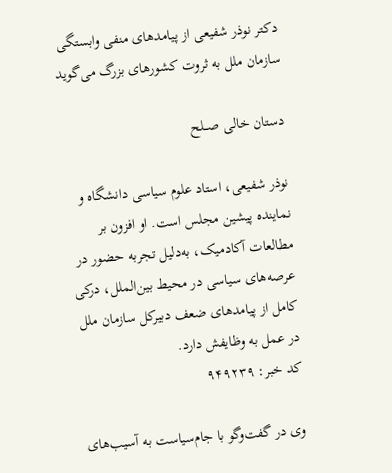دکتر نوذر شفیعی از پیامدهای منفی وابستگی سازمان ملل به ثروت کشورهای بزرگ می‌گوید

دستان خالی صـــلح

نوذر شفیعی، استاد علوم سیاسی دانشگاه و نماینده پیشین مجلس است. او افزون بر مطالعات آکادمیک، به‌دلیل تجربه حضور در عرصه‌های سیاسی در محیط بین‌الملل، درکی کامل از پیامدهای ضعف دبیرکل سازمان ملل در عمل به وظایفش دارد.
کد خبر: ۹۴۹۲۳۹

وی در گفت‌وگو با جام‌سیاست به آسیب‌های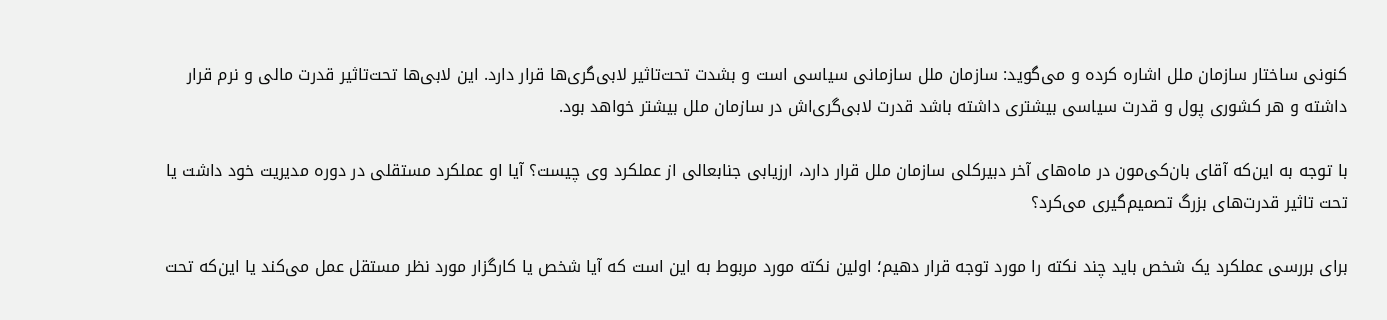کنونی ساختار سازمان ملل اشاره کرده و می‌گوید: سازمان ملل سازمانی سیاسی است و بشدت تحت‌تاثیر لابی‌گری‌ها قرار دارد. این لابی‌ها تحت‌تاثیر قدرت مالی و نرم قرار داشته و هر کشوری پول و قدرت سیاسی بیشتری داشته باشد قدرت لابی‌گری‌اش در سازمان ملل بیشتر خواهد بود.

با توجه به این‌که آقای بان‌کی‌مون در ماه‌های آخر دبیرکلی سازمان ملل قرار دارد، ارزیابی جنابعالی از عملکرد وی چیست؟ آیا او عملکرد مستقلی در دوره مدیریت خود داشت یا تحت تاثیر قدرت‌های بزرگ تصمیم‌گیری می‌کرد؟

برای بررسی عملکرد یک شخص باید چند نکته را مورد توجه قرار دهیم؛ اولین نکته مورد مربوط به این است که آیا شخص یا کارگزار مورد نظر مستقل عمل می‌کند یا این‌که تحت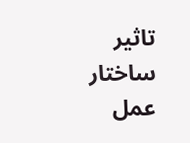تاثیر ساختار عمل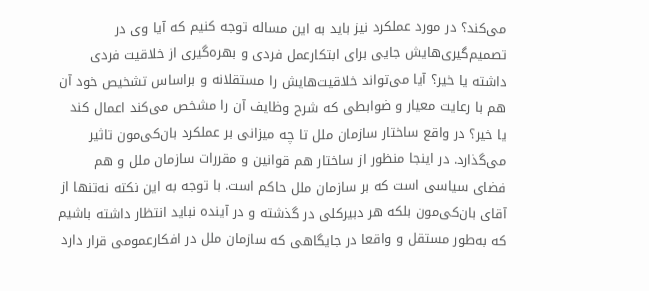می‌کند؟ در مورد عملکرد نیز باید به این مساله توجه کنیم که آیا وی در تصمیم‌گیری‌هایش جایی برای ابتکارعمل فردی و بهره‌گیری از خلاقیت فردی داشته یا خیر؟ آیا می‌تواند خلاقیت‌هایش را مستقلانه و براساس تشخیص خود آن هم با رعایت معیار و ضوابطی که شرح وظایف آن را مشخص می‌کند اعمال کند یا خیر؟ در واقع ساختار سازمان ملل تا چه میزانی بر عملکرد بان‌کی‌مون تاثیر می‌گذارد. در اینجا منظور از ساختار هم قوانین و مقررات سازمان ملل و هم فضای سیاسی است که بر سازمان ملل حاکم است. با توجه به این نکته نه‌تنها از آقای بان‌کی‌مون بلکه هر دبیرکلی در گذشته و در آینده نباید انتظار داشته باشیم که به‌طور مستقل و واقعا در جایگاهی که سازمان ملل در افکارعمومی قرار دارد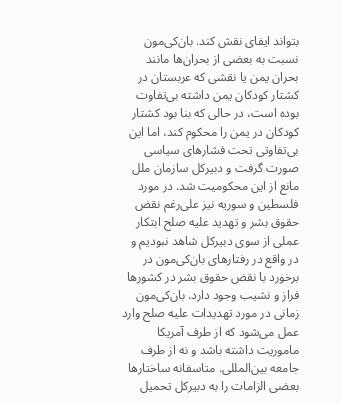بتواند ایفای نقش کند. بان‌کی‌مون نسبت به بعضی از بحران‌ها مانند بحران یمن یا نقشی که عربستان در کشتار کودکان یمن داشته بی‌تفاوت بوده است، در حالی که بنا بود کشتار کودکان در یمن را محکوم کند، اما این بی‌تفاوتی تحت فشارهای سیاسی صورت گرفت و دبیرکل سازمان ملل مانع از این محکومیت شد. در مورد فلسطین و سوریه نیز علی‌رغم نقض حقوق بشر و تهدید علیه صلح ابتکار عملی از سوی دبیرکل شاهد نبودیم و در واقع در رفتارهای بان‌کی‌مون در برخورد با نقض حقوق بشر در کشورها فراز و نشیب وجود دارد. بان‌کی‌مون زمانی در مورد تهدیدات علیه صلح وارد عمل می‌شود که از طرف آمریکا ماموریت داشته باشد و نه از طرف جامعه بین‌المللی. متاسفانه ساختارها بعضی الزامات را به دبیرکل تحمیل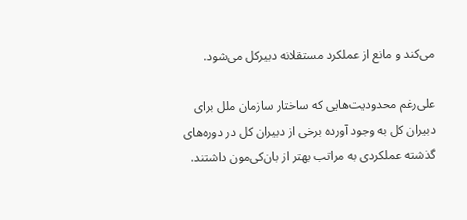می‌کند و مانع از عملکرد مستقلانه دبیرکل می‌شود.

علی‌رغم محدودیت‌هایی که ساختار سازمان ملل برای دبیران کل به وجود آورده برخی از دبیران کل در دوره‌های گذشته عملکردی به مراتب بهتر از بان‌کی‌مون داشتند.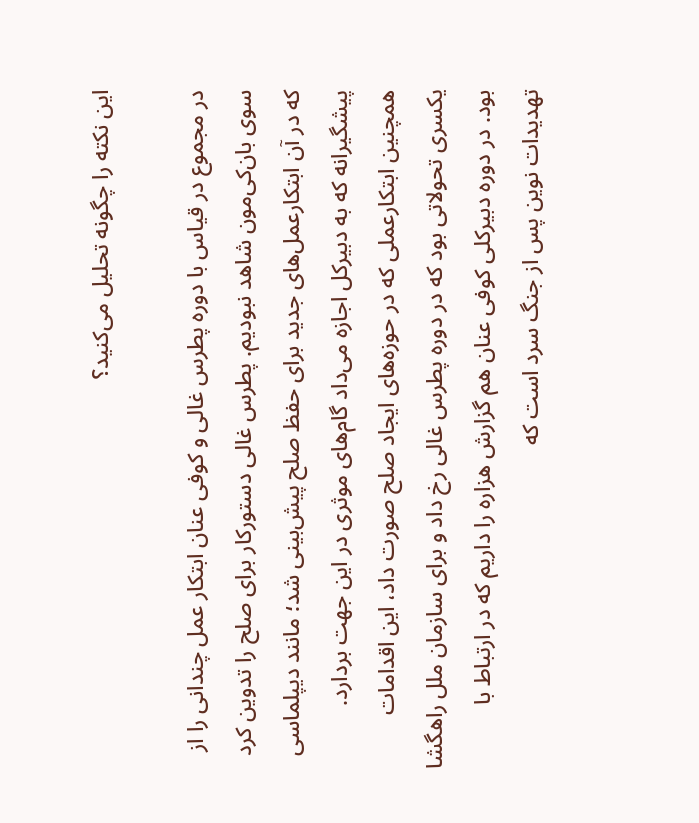این نکته را چگونه تحلیل می‌کنید؟

در مجموع در قیاس با دوره پطرس غالی و کوفی عنان ابتکار عمل چندانی را از سوی بان‌کی‌مون شاهد نبودیم. پطرس غالی دستورکار برای صلح را تدوین کرد که در آن ابتکارعمل‌های جدید برای حفظ صلح پیش‌بینی شد؛ مانند دیپلماسی پیشگیرانه که به دبیرکل اجازه می‌داد گام‌های موثری در این جهت بردارد. همچنین ابتکارعملی که در حوزه‌های ایجاد صلح صورت داد، این اقدامات یکسری تحولاتی بود که در دوره پطرس غالی رخ داد و برای سازمان ملل راهگشا بود. در دوره دبیرکلی کوفی عنان هم گزارش هزاره را داریم که در ارتباط با تهدیدات نوین پس از جنگ سرد است که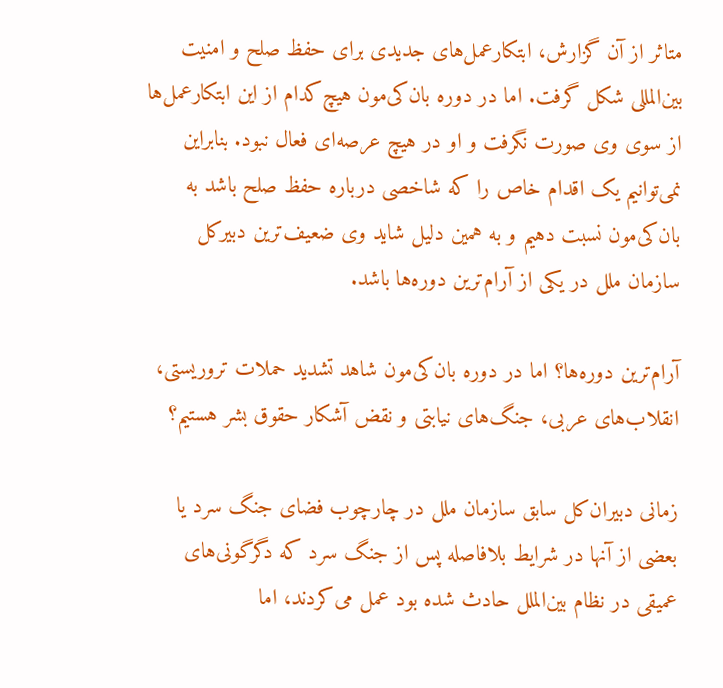متاثر از آن گزارش، ابتکارعمل‌های جدیدی برای حفظ صلح و امنیت بین‌المللی شکل گرفت. اما در دوره بان‌کی‌مون هیچ‌کدام از این ابتکارعمل‌ها از سوی وی صورت نگرفت و او در هیچ عرصه‌ای فعال نبود. بنابراین نمی‌توانیم یک اقدام خاص را که شاخصی درباره حفظ صلح باشد به بان‌کی‌مون نسبت دهیم و به همین دلیل شاید وی ضعیف‌ترین دبیرکل سازمان ملل در یکی از آرام‌ترین دوره‌ها باشد.

آرام‌ترین دوره‌ها؟ اما در دوره بان‌کی‌مون شاهد تشدید حملات تروریستی، انقلاب‌های عربی، جنگ‌های نیابتی و نقض آشکار حقوق بشر هستیم؟

زمانی دبیران‌کل سابق سازمان ملل در چارچوب فضای جنگ سرد یا بعضی از آنها در شرایط بلافاصله پس از جنگ سرد که دگرگونی‌های عمیقی در نظام بین‌الملل حادث شده بود عمل می‌کردند، اما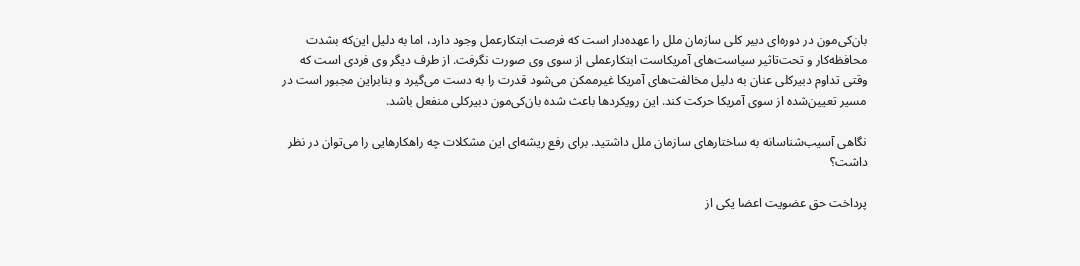بان‌کی‌مون در دوره‌ای دبیر کلی سازمان ملل را عهده‌دار است که فرصت ابتکارعمل وجود دارد، اما به دلیل این‌که بشدت محافظه‌کار و تحت‌تاثیر سیاست‌های آمریکاست ابتکارعملی از سوی وی صورت نگرفت. از طرف دیگر وی فردی است که وقتی تداوم دبیرکلی عنان به دلیل مخالفت‌های آمریکا غیرممکن می‌شود قدرت را به دست می‌گیرد و بنابراین مجبور است در مسیر تعیین‌شده از سوی آمریکا حرکت کند. این رویکردها باعث شده بان‌کی‌مون دبیرکلی منفعل باشد.

نگاهی آسیب‌شناسانه به ساختارهای سازمان ملل داشتید. برای رفع ریشه‌ای این مشکلات چه راهکارهایی را می‌توان در نظر داشت؟

پرداخت حق عضویت اعضا یکی از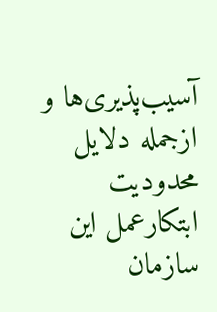آسیب‌پذیری‌ها و از‌جمله دلایل محدودیت ابتکارعمل این سازمان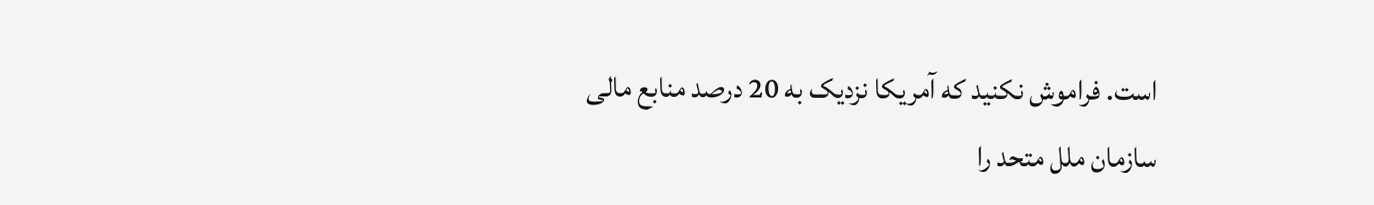است. فراموش نکنید که آمریکا نزدیک به 20 درصد منابع مالی سازمان ملل متحد را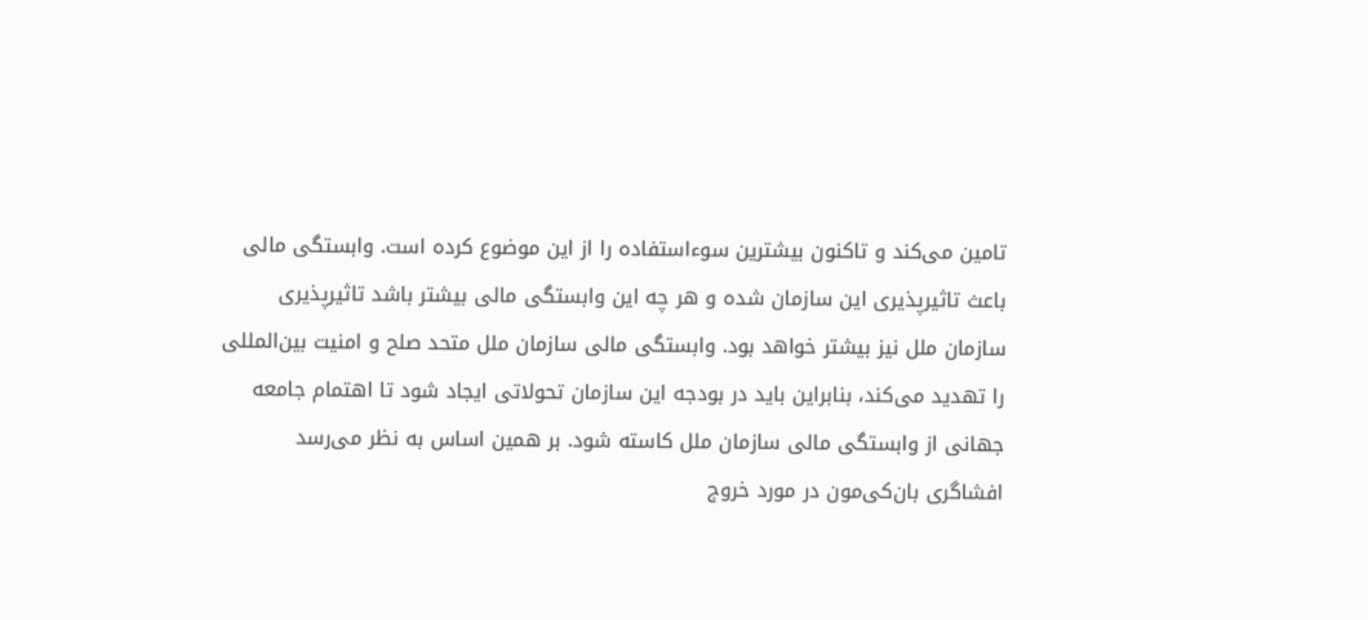تامین می‌کند و تاکنون بیشترین سوءاستفاده را از این موضوع کرده است. وابستگی مالی باعث تاثیرپذیری این سازمان شده و هر چه این وابستگی مالی بیشتر باشد تاثیرپذیری سازمان ملل نیز بیشتر خواهد بود. وابستگی مالی سازمان ملل متحد صلح و امنیت بین‌المللی را تهدید می‌کند، بنابراین باید در بودجه این سازمان تحولاتی ایجاد شود تا اهتمام جامعه جهانی از وابستگی مالی سازمان ملل کاسته شود. بر همین اساس به نظر می‌رسد افشاگری بان‌کی‌مون در مورد خروج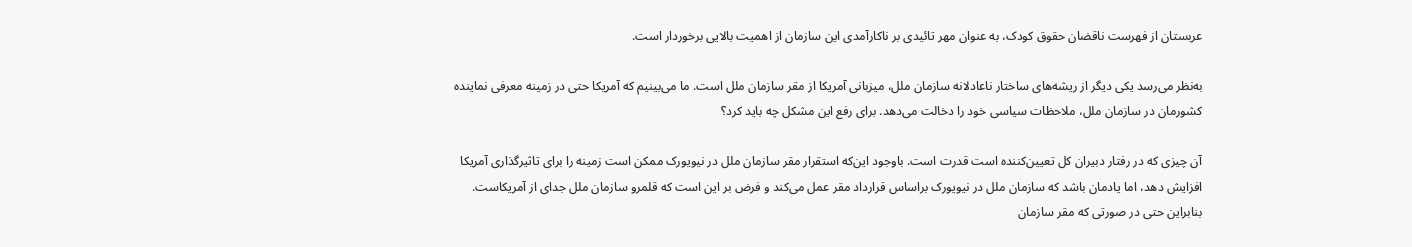عربستان از فهرست ناقضان حقوق کودک، به عنوان مهر تائیدی بر ناکارآمدی این سازمان از اهمیت بالایی برخوردار است.

به‌نظر می‌رسد یکی دیگر از ریشه‌های ساختار ناعادلانه سازمان ملل، میزبانی آمریکا از مقر سازمان ملل است. ما می‌بینیم که آمریکا حتی در زمینه معرفی نماینده کشورمان در سازمان ملل، ملاحظات سیاسی خود را دخالت می‌دهد. برای رفع این مشکل چه باید کرد؟

آن چیزی که در رفتار دبیران کل تعیین‌کننده است قدرت است. باوجود این‌که استقرار مقر سازمان ملل در نیویورک ممکن است زمینه را برای تاثیرگذاری آمریکا افزایش دهد، اما یادمان باشد که سازمان ملل در نیویورک براساس قرارداد مقر عمل می‌کند و فرض بر این است که قلمرو سازمان ملل جدای از آمریکاست. بنابراین حتی در صورتی که مقر سازمان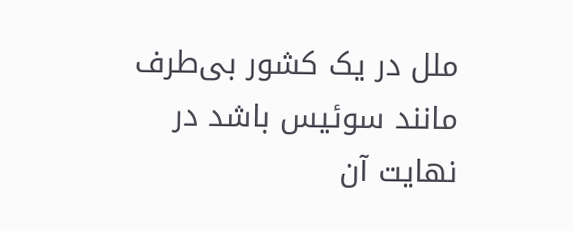ملل در یک کشور بی‌طرف مانند سوئیس باشد در نهایت آن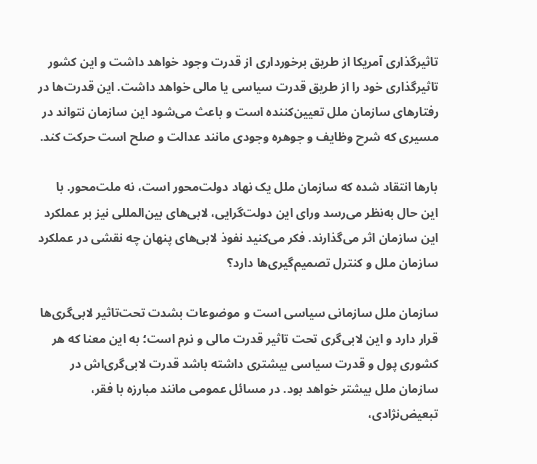تاثیرگذاری آمریکا از طریق برخورداری از قدرت وجود خواهد داشت و این کشور تاثیرگذاری خود را از طریق قدرت سیاسی یا مالی خواهد داشت. این قدرت‌ها در رفتارهای سازمان ملل تعیین‌کننده است و باعث می‌شود این سازمان نتواند در مسیری که شرح وظایف و جوهره وجودی مانند عدالت و صلح است حرکت کند.

بارها انتقاد شده که سازمان ملل یک نهاد دولت‌محور است، نه ملت‌محور. با این حال به‌نظر می‌رسد ورای این دولت‌گرایی، لابی‌های بین‌المللی نیز بر عملکرد این سازمان اثر می‌گذارند. فکر می‌کنید نفوذ لابی‌های پنهان چه نقشی در عملکرد سازمان ملل و کنترل تصمیم‌گیری‌ها دارد؟

سازمان ملل سازمانی سیاسی است و موضوعات بشدت تحت‌تاثیر لابی‌گری‌ها قرار دارد و این لابی‌گری تحت تاثیر قدرت مالی و نرم است؛ به این معنا که هر کشوری پول و قدرت سیاسی بیشتری داشته باشد قدرت لابی‌گری‌اش در سازمان ملل بیشتر خواهد بود. در مسائل عمومی مانند مبارزه با فقر، تبعیض‌نژادی،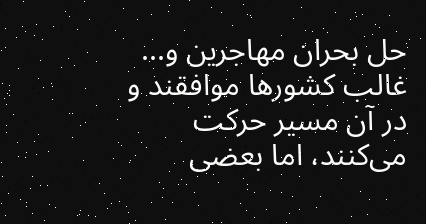حل بحران مهاجرین و... غالب کشورها موافقند و در آن مسیر حرکت می‌کنند، اما بعضی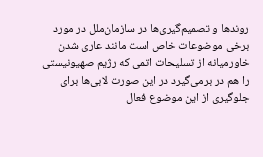روندها و تصمیم‌گیری‌ها در سازمان‌ملل در مورد برخی موضوعات خاص است مانند عاری شدن خاورمیانه از تسلیحات اتمی که رژیم صهیونیستی را هم در بر‌می‌گیرد در این صورت لابی‌ها برای جلوگیری از این موضوع فعال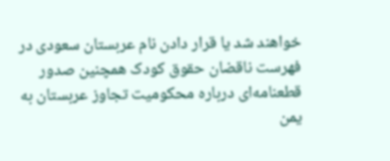خواهند شد یا قرار دادن نام عربستان سعودی در فهرست ناقضان حقوق کودک همچنین صدور قطعنامه‌ای درباره محکومیت تجاوز عربستان به یمن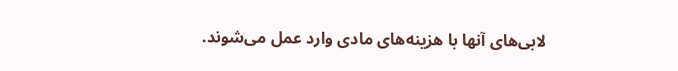لابی‌های آنها با هزینه‌های مادی وارد عمل می‌شوند.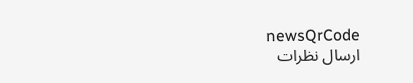newsQrCode
ارسال نظرات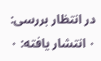در انتظار بررسی: ۰ انتشار یافته: ۰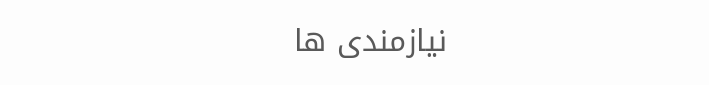نیازمندی ها